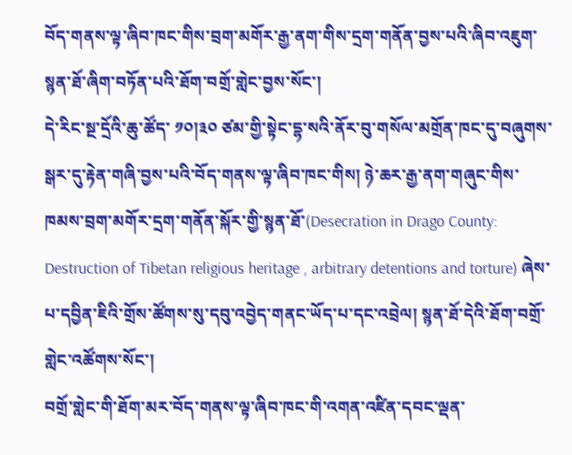བོད་གནས་ལྟ་ཞིབ་ཁང་གིས་བྲག་མགོར་རྒྱ་ནག་གིས་དྲག་གནོན་བྱས་པའི་ཞིབ་འཇུག་སྙན་ཐོ་ཞིག་བཏོན་པའི་ཐོག་བགྲོ་གླེང་བྱས་སོང་།
དེ་རིང་སྔ་དྲོའི་ཆུ་ཚོད་ ༡༠།༣༠ ཙམ་གྱི་སྟེང་དྷ་སའི་ནོར་བུ་གསོལ་མགྲོན་ཁང་དུ་བཞུགས་སྒར་དུ་རྟེན་གཞི་བྱས་པའི་བོད་གནས་ལྟ་ཞིབ་ཁང་གིས། ཉེ་ཆར་རྒྱ་ནག་གཞུང་གིས་ཁམས་བྲག་མགོར་དྲག་གནོན་སྐོར་གྱི་སྙན་ཐོ་(Desecration in Drago County: Destruction of Tibetan religious heritage , arbitrary detentions and torture) ཞེས་པ་དབྱིན་ཇིའི་གྲོས་ཚོགས་སུ་དབུ་འབྱེད་གནང་ཡོད་པ་དང་འབྲེལ། སྙན་ཐོ་དེའི་ཐོག་བགྲོ་གླེང་འཚོགས་སོང་།
བགྲོ་གླེང་གི་ཐོག་མར་བོད་གནས་ལྟ་ཞིབ་ཁང་གི་འགན་འཛིན་དབང་ལྡན་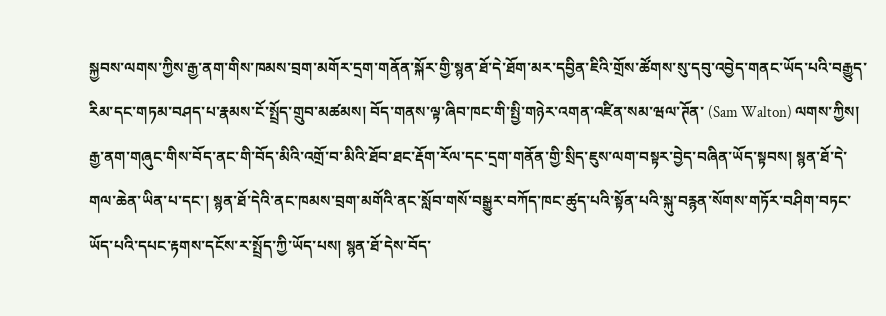སྐྱབས་ལགས་ཀྱིས་རྒྱ་ནག་གིས་ཁམས་བྲག་མགོར་དྲག་གནོན་སྐོར་གྱི་སྙན་ཐོ་དེ་ཐོག་མར་དབྱིན་ཇིའི་གྲོས་ཚོགས་སུ་དབུ་འབྱེད་གནང་ཡོད་པའི་བརྒྱུད་རིམ་དང་གཏམ་བཤད་པ་རྣམས་ངོ་སྤྲོད་གྲུབ་མཚམས། བོད་གནས་ལྟ་ཞིབ་ཁང་གི་སྤྱི་གཉེར་འགན་འཛིན་སམ་ཝལ་ཊོན་ (Sam Walton) ལགས་ཀྱིས། རྒྱ་ནག་གཞུང་གིས་བོད་ནང་གི་བོད་མིའི་འགྲོ་བ་མིའི་ཐོབ་ཐང་རྡོག་རོལ་དང་དྲག་གནོན་གྱི་སྲིད་ཇུས་ལག་བསྟར་བྱེད་བཞིན་ཡོད་སྟབས། སྙན་ཐོ་དེ་གལ་ཆེན་ཡིན་པ་དང་། སྙན་ཐོ་དེའི་ནང་ཁམས་བྲག་མགོའི་ནང་སློབ་གསོ་བསྒྱུར་བཀོད་ཁང་ཚུད་པའི་སྟོན་པའི་སྐུ་བརྙན་སོགས་གཏོར་བཤིག་བཏང་ཡོད་པའི་དཔང་རྟགས་དངོས་ར་སྤྲོད་ཀྱི་ཡོད་པས། སྙན་ཐོ་དེས་བོད་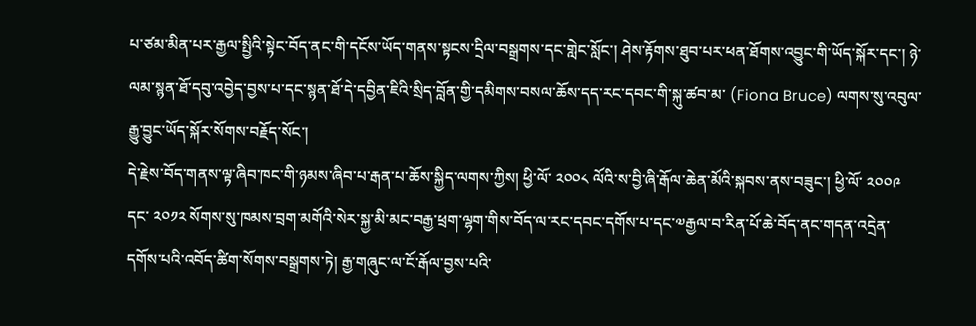པ་ཙམ་མིན་པར་རྒྱལ་སྤྱིའི་སྟེང་བོད་ནང་གི་དངོས་ཡོད་གནས་སྟངས་དྲིལ་བསྒྲགས་དང་གླེང་སློང་། ཤེས་རྟོགས་ཐུབ་པར་ཕན་ཐོགས་འབྱུང་གི་ཡོད་སྐོར་དང་། ཉེ་ལམ་སྙན་ཐོ་དབུ་འབྱེད་བྱས་པ་དང་སྙན་ཐོ་དེ་དབྱིན་ཇིའི་སྲིད་བློན་གྱི་དམིགས་བསལ་ཆོས་དད་རང་དབང་གི་སྐུ་ཚབ་མ་ (Fiona Bruce) ལགས་སུ་འབུལ་རྒྱུ་བྱུང་ཡོད་སྐོར་སོགས་བརྗོད་སོང་།
དེ་རྗེས་བོད་གནས་ལྟ་ཞིབ་ཁང་གི་ཉམས་ཞིབ་པ་རྒན་པ་ཆོས་སྐྱིད་ལགས་ཀྱིས། ཕྱི་ལོ་ ༢༠༠༨ ལོའི་ས་བྱི་ཞི་རྒོལ་ཆེན་མོའི་སྐབས་ནས་བཟུང་། ཕྱི་ལོ་ ༢༠༠༩ དང་ ༢༠༡༢ སོགས་སུ་ཁམས་བྲག་མགོའི་སེར་སྐྱ་མི་མང་བརྒྱ་ཕྲག་ལྷག་གིས་བོད་ལ་རང་དབང་དགོས་པ་དང་༧རྒྱལ་བ་རིན་པོ་ཆེ་བོད་ནང་གདན་འདྲེན་དགོས་པའི་འབོད་ཚིག་སོགས་བསྒྲགས་ཏེ། རྒྱ་གཞུང་ལ་ངོ་རྒོལ་བྱས་པའི་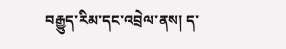བརྒྱུད་རིམ་དང་འབྲེལ་ནས། ད་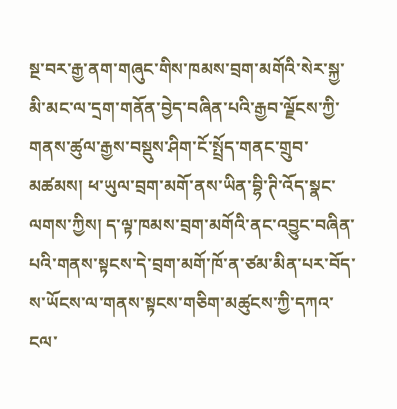སྔ་བར་རྒྱ་ནག་གཞུང་གིས་ཁམས་བྲག་མགོའི་སེར་སྐྱ་མི་མང་ལ་དྲག་གནོན་བྱེད་བཞིན་པའི་རྒྱབ་ལྗོངས་ཀྱི་གནས་ཚུལ་རྒྱས་བསྡུས་ཤིག་ངོ་སྤྲོད་གནང་གྲུབ་མཚམས། ཕ་ཡུལ་བྲག་མགོ་ནས་ཡིན་བྷི་ཊི་འོད་སྣང་ལགས་ཀྱིས། ད་ལྟ་ཁམས་བྲག་མགོའི་ནང་འབྱུང་བཞིན་པའི་གནས་སྟངས་དེ་བྲག་མགོ་ཁོ་ན་ཙམ་མིན་པར་བོད་ས་ཡོངས་ལ་གནས་སྟངས་གཅིག་མཚུངས་ཀྱི་དཀའ་ངལ་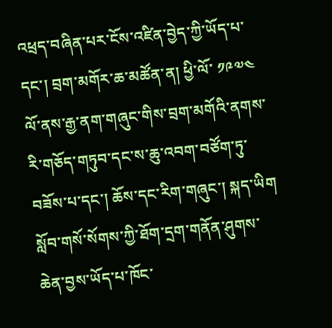འཕྲད་བཞིན་པར་ངོས་འཛིན་བྱེད་ཀྱི་ཡོད་པ་དང་། བྲག་མགོར་ཆ་མཚོན་ན། ཕྱི་ལོ་ ༡༩༧༤ ལོ་ནས་རྒྱ་ནག་གཞུང་གིས་བྲག་མགོའི་ནགས་རི་གཅོད་གཏུབ་དང་ས་ཆུ་འབག་བཙོག་ཏུ་བཟོས་པ་དང་། ཆོས་དང་རིག་གཞུང་། སྐད་ཡིག སློབ་གསོ་སོགས་ཀྱི་ཐོག་དྲག་གནོན་ཤུགས་ཆེན་བྱས་ཡོད་པ་ཁོང་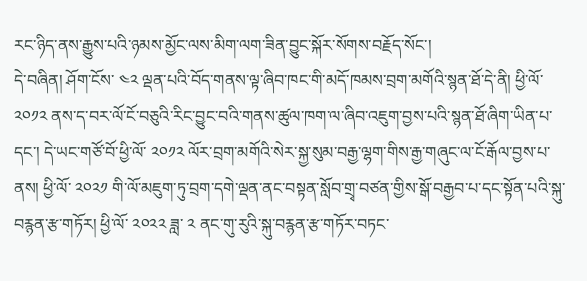རང་ཉིད་ནས་རྒྱུས་པའི་ཉམས་མྱོང་ལས་མིག་ལག་ཟིན་བྱུང་སྐོར་སོགས་བརྗོད་སོང་།
དེ་བཞིན། ཤོག་ངོས་ ༤༢ ལྡན་པའི་བོད་གནས་ལྟ་ཞིབ་ཁང་གི་མདོ་ཁམས་བྲག་མགོའི་སྙན་ཐོ་དེ་ནི། ཕྱི་ལོ་ ༢༠༡༢ ནས་ད་བར་ལོ་ངོ་བཅུའི་རིང་བྱུང་བའི་གནས་ཚུལ་ཁག་ལ་ཞིབ་འཇུག་བྱས་པའི་སྙན་ཐོ་ཞིག་ཡིན་པ་དང་། དེ་ཡང་གཙོ་བོ་ཕྱི་ལོ་ ༢༠༡༢ ལོར་བྲག་མགོའི་སེར་སྐྱ་སུམ་བརྒྱ་ལྷག་གིས་རྒྱ་གཞུང་ལ་ངོ་རྒོལ་བྱས་པ་ནས། ཕྱི་ལོ་ ༢༠༢༡ གི་ལོ་མཇུག་ཏུ་བྲག་དགེ་ལྡན་ནང་བསྟན་སློབ་གྲྭ་བཙན་གྱིས་སྒོ་བརྒྱབ་པ་དང་སྟོན་པའི་སྐུ་བརྙན་རྩ་གཏོར། ཕྱི་ལོ་ ༢༠༢༢ ཟླ་ ༢ ནང་གུ་རུའི་སྐུ་བརྙན་རྩ་གཏོར་བཏང་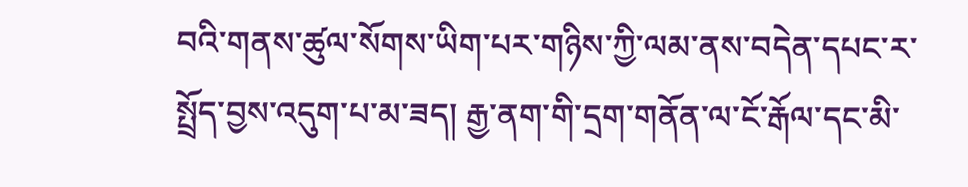བའི་གནས་ཚུལ་སོགས་ཡིག་པར་གཉིས་ཀྱི་ལམ་ནས་བདེན་དཔང་ར་སྤྲོད་བྱས་འདུག་པ་མ་ཟད། རྒྱ་ནག་གི་དྲག་གནོན་ལ་ངོ་རྒོལ་དང་མི་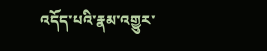འདོད་པའི་རྣམ་འགྱུར་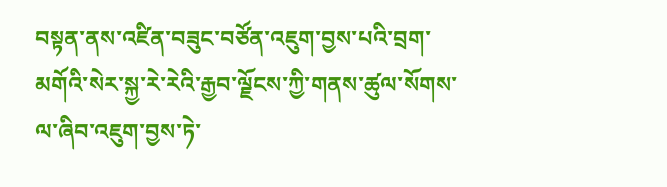བསྟན་ནས་འཛིན་བཟུང་བཙོན་འཇུག་བྱས་པའི་བྲག་མགོའི་སེར་སྐྱ་རེ་རེའི་རྒྱབ་ལྗོངས་ཀྱི་གནས་ཚུལ་སོགས་ལ་ཞིབ་འཇུག་བྱས་ཏེ་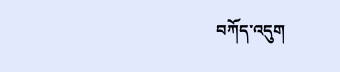བཀོད་འདུག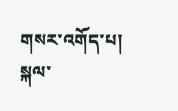གསར་འགོད་པ། སྐལ་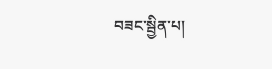བཟང་སྦྱིན་པ།